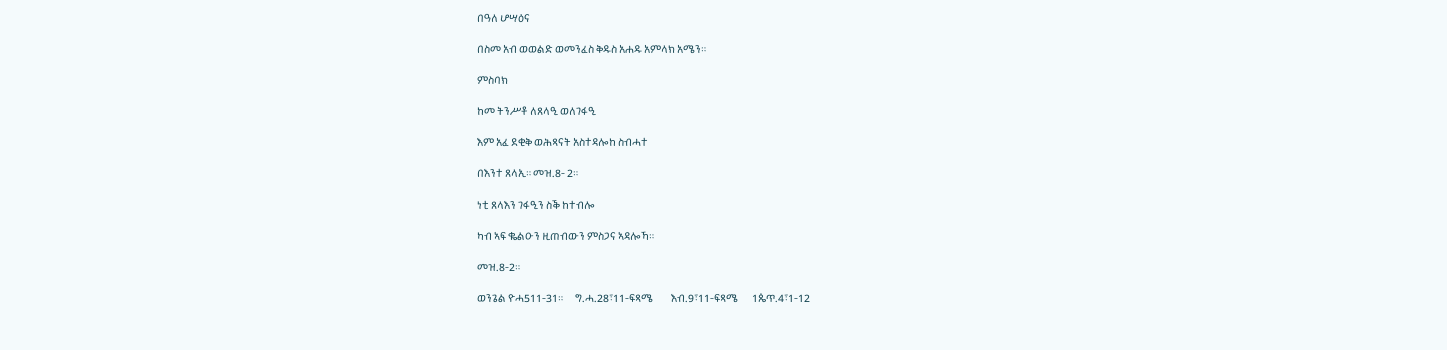በዓለ ሆሣዕና

በስመ አብ ወወልድ ወመንፈስ ቅዱስ አሐዱ አምላክ አሜን።

ምስባክ

ከመ ትንሥቶ ለጸላዒ ወለገፋዒ

እም አፈ ደቂቅ ወሕጻናት አስተዳሎከ ስብሓተ

በእንተ ጸላኢ። መዝ.8- 2።

ነቲ ጸላእን ገፋዒን ስቕ ከተብሎ

ካብ ኣፍ ቈልዑን ዚጠብውን ምስጋና ኣዳሎኻ።

መዝ.8-2።

ወንጌል ዮሓ511-31።      ግ.ሓ.28፣11-ፍጻሜ         እብ.9፣11-ፍጻሜ       1ጴጥ.4፣1-12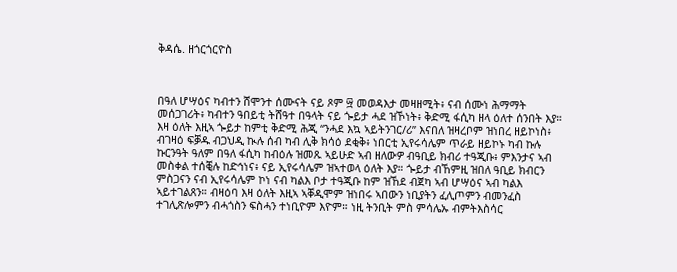ቅዳሴ. ዘጎርጎርዮስ



በዓለ ሆሣዕና ካብተን ሸሞንተ ሰሙናት ናይ ጾም ፵ መወዳእታ መዛዘሚት፥ ናብ ሰሙነ ሕማማት መሰጋገሪት፥ ካብተን ዓበይቲ ትሸዓተ በዓላት ናይ ጐይታ ሓደ ዝኾነት፥ ቅድሚ ፋሲካ ዘላ ዕለተ ሰንበት እያ። እዛ ዕለት እዚኣ ጐይታ ከምቲ ቅድሚ ሕጂ “ንሓደ እኳ ኣይትንገር/ሪ” እናበለ ዝዛረቦም ዝነበረ ዘይኮነስ፥ ብገዛዕ ፍቓዱ ብጋህዲ ኲሉ ሰብ ካብ ሊቅ ክሳዕ ደቂቅ፥ ነበርቲ ኢየሩሳሌም ጥራይ ዘይኮኑ ካብ ኩሉ ኩርንዓት ዓለም በዓለ ፋሲካ ከብዕሉ ዝመጹ ኣይሁድ ኣብ ዘለውዎ ብዓቢይ ክብሪ ተዓጂቡ፥ ምእንታና ኣብ መስቀል ተሰቒሉ ከድኅነና፥ ናይ ኢየሩሳሌም ዝኣተወላ ዕለት እያ። ጐይታ ብኸምዚ ዝበለ ዓቢይ ክብርን ምስጋናን ናብ ኢየሩሳሌም ኮነ ናብ ካልእ ቦታ ተዓጂቡ ከም ዝኸደ ብጀካ ኣብ ሆሣዕና ኣብ ካልእ ኣይተገልጸን። ብዛዕባ እዛ ዕለት እዚኣ ኣቐዲሞም ዝነበሩ ኣበውን ነቢያትን ፈሊጦምን ብመንፈስ ተገሊጽሎምን ብሓጎስን ፍስሓን ተነቢዮም እዮም። ነዚ ትንቢት ምስ ምሳሌኡ ብምትእስሳር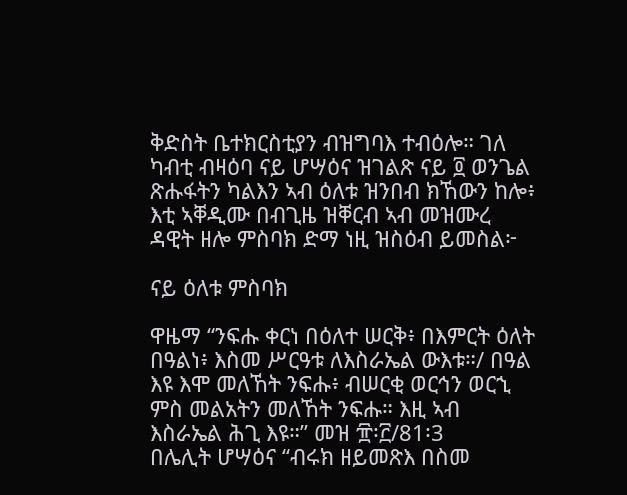ቅድስት ቤተክርስቲያን ብዝግባእ ተብዕሎ። ገለ ካብቲ ብዛዕባ ናይ ሆሣዕና ዝገልጽ ናይ ፬ ወንጌል ጽሑፋትን ካልእን ኣብ ዕለቱ ዝንበብ ክኸውን ከሎ፥ እቲ ኣቐዲሙ በብጊዜ ዝቐርብ ኣብ መዝሙረ ዳዊት ዘሎ ምስባክ ድማ ነዚ ዝስዕብ ይመስል፦

ናይ ዕለቱ ምስባክ

ዋዜማ “ንፍሑ ቀርነ በዕለተ ሠርቅ፥ በእምርት ዕለት በዓልነ፥ እስመ ሥርዓቱ ለእስራኤል ውእቱ።/ በዓል እዩ እሞ መለኸት ንፍሑ፥ ብሠርቂ ወርኅን ወርኂ ምስ መልአትን መለኸት ንፍሑ። እዚ ኣብ እስራኤል ሕጊ እዩ።” መዝ ፹፡፫/81፡3
በሌሊት ሆሣዕና “ብሩክ ዘይመጽእ በስመ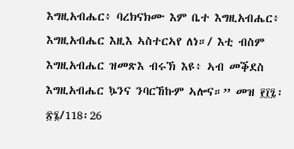እግዚአብሔር፥ ባረክናክሙ እም ቤተ እግዚአብሔር፥ እግዚአብሔር እዚእ ኣስተርኣየ ለነ።/ እቲ ብስም እግዚአብሔር ዝመጽእ ብሩኽ እዩ፥ ኣብ መቕደስ እግዚአብሔር ኴንና ንባርኸኩም ኣሎና።” መዝ ፻፲፯፡፳፮/118፡26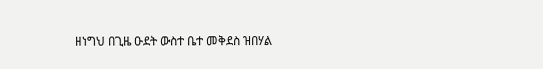ዘነግህ በጊዜ ዑደት ውስተ ቤተ መቅደስ ዝበሃል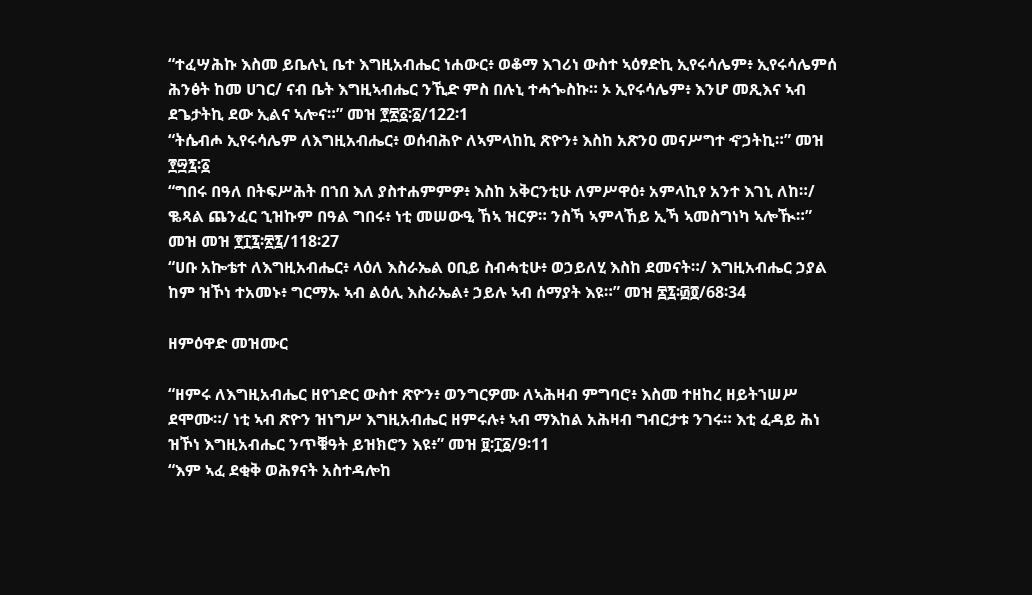“ተፈሣሕኩ እስመ ይቤሉኒ ቤተ እግዚአብሔር ነሐውር፥ ወቆማ እገሪነ ውስተ ኣዕፃድኪ ኢየሩሳሌም፥ ኢየሩሳሌምሰ ሕንፅት ከመ ሀገር/ ናብ ቤት እግዚኣብሔር ንኺድ ምስ በሉኒ ተሓጐስኩ። ኦ ኢየሩሳሌም፥ እንሆ መጺእና ኣብ ደጌታትኪ ደው ኢልና ኣሎና።” መዝ ፻፳፩፡፩/122፡1
“ትሴብሖ ኢየሩሳሌም ለእግዚአብሔር፥ ወሰብሕዮ ለኣምላከኪ ጽዮን፥ እስከ አጽንዐ መናሥግተ ኆኃትኪ።” መዝ ፻፵፯፡፩
“ግበሩ በዓለ በትፍሥሕት በኀበ እለ ያስተሐምምዎ፥ እስከ አቅርንቲሁ ለምሥዋዕ፥ አምላኪየ አንተ እገኒ ለከ።/ ቈጻል ጨንፈር ኂዝኩም በዓል ግበሩ፥ ነቲ መሠውዒ ኸኣ ዝርዎ። ንስኻ ኣምላኸይ ኢኻ ኣመስግነካ ኣሎዂ።” መዝ መዝ ፻፲፯፡፳፯/118፡27
“ሀቡ አኰቴተ ለእግዚአብሔር፥ ላዕለ እስራኤል ዐቢይ ስብሓቲሁ፥ ወኃይለሂ እስከ ደመናት።/ እግዚአብሔር ኃያል ከም ዝኾነ ተአመኑ፥ ግርማኡ ኣብ ልዕሊ እስራኤል፥ ኃይሉ ኣብ ሰማያት እዩ።” መዝ ፷፯፡፴፬/68፡34

ዘምዕዋድ መዝሙር

“ዘምሩ ለእግዚአብሔር ዘየኀድር ውስተ ጽዮን፥ ወንግርዎሙ ለኣሕዛብ ምግባሮ፥ እስመ ተዘከረ ዘይትኀሠሥ ደሞሙ።/ ነቲ ኣብ ጽዮን ዝነግሥ እግዚአብሔር ዘምሩሉ፥ ኣብ ማእከል አሕዛብ ግብርታቱ ንገሩ። እቲ ፈዳይ ሕነ ዝኾነ እግዚአብሔር ንጥቑዓት ይዝክሮን እዩ፥” መዝ ፱፡፲፩/9፡11
“እም ኣፈ ደቂቅ ወሕፃናት አስተዳሎከ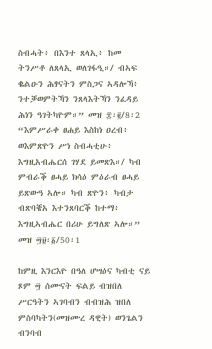ስብሓት፥ በእንተ ጸላኢ፥ ከመ ትንሥቶ ለጸላኢ ወለገፋዒ።/ ብኣፍ ቈልዑን ሕፃናትን ምስጋና ኣዳሎኻ፥ ንተቓወምትኻን ንጸላእትኻን ንፈዳይ ሕነን ዓገትካዮም።” መዝ ፰፡፪/8፡2
“እምሥራቀ ፀሐይ እስከነ ዐረብ፥ ወእምጽዮን ሥነ ስብሓቲሁ፥ እግዚአብሔርሰ ገሃደ ይመጽእ።/ ካብ ምብራቕ ፀሓይ ክሳዕ ምዕራብ ፀሓይ ይጽውዓ ኣሎ። ካብ ጽዮን፥ ካብታ ብጽባቔአ እተንጸባርቕ ከተማ፥ እግዚኣብሔር በሪሁ ይግለጽ ኣሎ።” መዝ ፵፱፡፩/50፡1

ከምዚ እንርእዮ በዓለ ሆሣዕና ካብቲ ናይ ጾም ፵ ሰሙናት ፍልይ ብዝበለ ሥርዓትን ኣገባብን ብብዝሕ ዝበለ ምስባካትን(መዝሙረ ዳዊት) ወንጌልን ብንባብ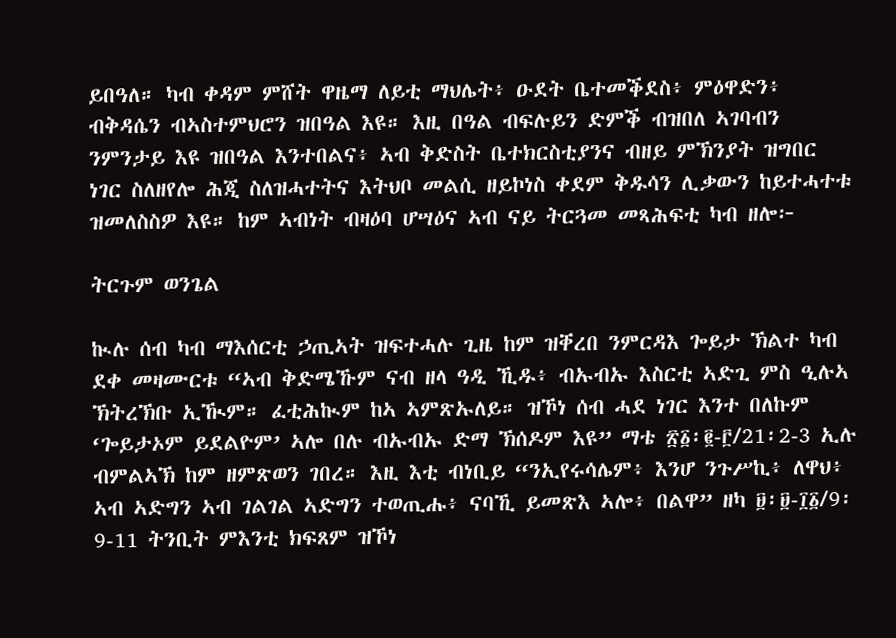ይበዓለ። ካብ ቀዳም ምሸት ዋዜማ ለይቲ ማህሌት፥ ዑደት ቤተመቕደስ፥ ምዕዋድን፥ ብቅዳሴን ብኣስተምህሮን ዝበዓል እዩ። እዚ በዓል ብፍሉይን ድምቕ ብዝበለ ኣገባብን ንምንታይ እዩ ዝበዓል እንተበልና፥ ኣብ ቅድስት ቤተክርስቲያንና ብዘይ ምኽንያት ዝግበር ነገር ስለዘየሎ ሕጂ ስለዝሓተትና እትህቦ መልሲ ዘይኮነስ ቀደም ቅዱሳን ሊቃውን ከይተሓተቱ ዝመለስስዎ እዩ። ከም ኣብነት ብዛዕባ ሆሣዕና ኣብ ናይ ትርጓመ መጻሕፍቲ ካብ ዘሎ፦

ትርጉም ወንጌል

ኲሉ ሰብ ካብ ማእሰርቲ ኃጢኣት ዝፍተሓሉ ጊዜ ከም ዝቐረበ ንምርዳእ ጐይታ ኽልተ ካብ ደቀ መዛሙርቱ “ኣብ ቅድሜኹም ናብ ዘላ ዓዲ ኺዱ፥ ብኡብኡ እስርቲ ኣድጊ ምስ ዒሉኣ ኽትረኽቡ ኢዂም። ፈቲሕኲም ከኣ ኣምጽኡለይ። ዝኾነ ሰብ ሓደ ነገር እንተ በለኩም ‘ጐይታኦም ይደልዮም’ ኣሎ በሉ ብኡብኡ ድማ ኽሰዶም እዩ” ማቴ ፳፩፡፪-፫/21፡2-3 ኢሉ ብምልኣኽ ከም ዘምጽወን ገበረ። እዚ እቲ ብነቢይ “ንኢየሩሳሌም፥ እንሆ ንጉሥኪ፥ ለዋህ፥ ኣብ ኣድግን ኣብ ገልገል ኣድግን ተወጢሑ፥ ናባኺ ይመጽእ ኣሎ፥ በልዋ” ዘካ ፱፡፱-፲፩/9፡9-11 ትንቢት ምእንቲ ክፍጸም ዝኾነ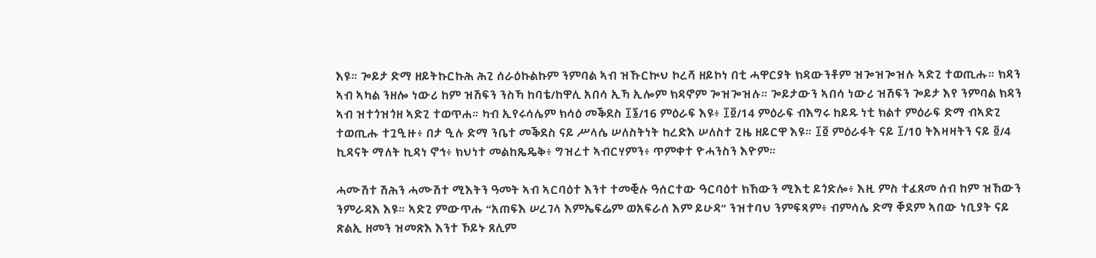እዩ። ጐይታ ድማ ዘይትኩርኩሕ ሕጊ ሰራዕኩልኩም ንምባል ኣብ ዝኹርኲህ ኮረሻ ዘይኮነ በቲ ሓዋርያት ክዳውንቶም ዝጐዝጐዝሉ ኣድጊ ተወጢሑ። ክዳን ኣብ ኣካል ንዘሎ ነውሪ ከም ዝሽፍን ንስኻ ከባቴ/ከዋሊ አበሳ ኢኻ ኢሎም ክዳኖም ጐዝጐዝሉ። ጐይታውን ኣበሳ ነውሪ ዝሽፍን ጐይታ እየ ንምባል ክዳን ኣብ ዝተጎዝጎዘ ኣድጊ ተወጥሐ። ካብ ኢየሩሳሌም ክሳዕ መቕደስ ፲፮/16 ምዕራፍ እዩ፥ ፲፬/14 ምዕራፍ ብእግሩ ከይዱ ነቲ ክልተ ምዕራፍ ድማ ብኣድጊ ተወጢሑ ተጓዒዙ፥ በታ ዒሉ ድማ ንቤተ መቕደስ ናይ ሥላሴ ሠለስትነት ከረድእ ሠለስተ ጊዜ ዘይርዋ እዩ። ፲፬ ምዕራፋት ናይ ፲/10 ትእዛዛትን ናይ ፬/4 ኪዳናት ማለት ኪዳነ ኖኅ፥ ክህነተ መልከጼዴቅ፥ ግዝረተ ኣብርሃምን፥ ጥምቀተ ዮሓንስን እዮም።

ሓሙሽተ ሽሕን ሓሙሽተ ሚእትን ዓመት ኣብ ኣርባዕተ እንተ ተመቒሉ ዓሰርተው ዓርባዕተ ክኸውን ሚእቲ ይጎድሎ፥ እዚ ምስ ተፈጸመ ሰብ ከም ዝኸውን ንምራዳእ እዩ። ኣድጊ ምውጥሑ “አጠፍእ ሠረገላ እምኤፍሬም ወአፍራሰ እም ይሁዳ” ንዝተባህ ንምፍጻም፥ ብምሳሌ ድማ ቐደም ኣበው ነቢያት ናይ ጽልኢ ዘመን ዝመጽእ እንተ ኾይኑ ጸሊም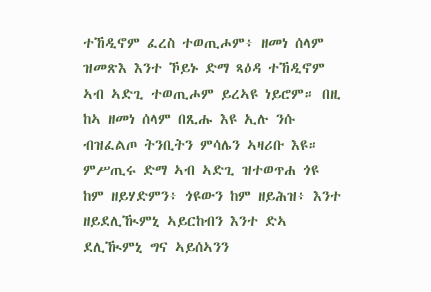ተኸዲኖም ፈረስ ተወጢሖም፥ ዘመነ ሰላም ዝመጽእ እንተ ኾይኑ ድማ ጻዕዳ ተኸዲኖም ኣብ ኣድጊ ተወጢሖም ይረኣዩ ነይሮም። በዚ ከኣ ዘመነ ሰላም በጺሑ እዩ ኢሉ ንሱ ብዝፈልጦ ትንቢትን ምሳሌን ኣዛሪቡ እዩ። ምሥጢሩ ድማ ኣብ ኣድጊ ዝተወጥሐ ጎዩ ከም ዘይሃድምን፥ ጎዩውን ከም ዘይሕዝ፥ እንተ ዘይደሊዂምኒ ኣይርከብን እንተ ድኣ ደሊዂምኒ ግና ኣይሰኣንን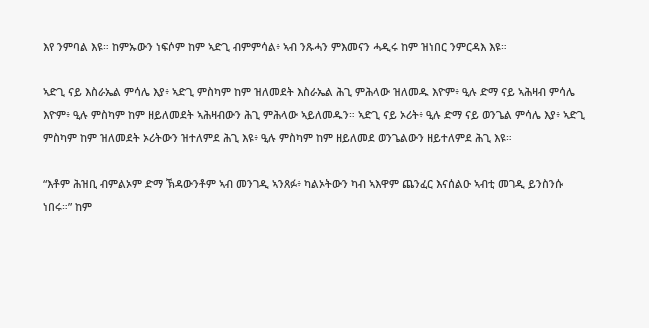እየ ንምባል እዩ። ከምኡውን ነፍሶም ከም ኣድጊ ብምምሳል፥ ኣብ ንጹሓን ምእመናን ሓዲሩ ከም ዝነበር ንምርዳእ እዩ።

ኣድጊ ናይ እስራኤል ምሳሌ እያ፥ ኣድጊ ምስካም ከም ዝለመደት እስራኤል ሕጊ ምሕላው ዝለመዱ እዮም፥ ዒሉ ድማ ናይ ኣሕዛብ ምሳሌ እዮም፥ ዒሉ ምስካም ከም ዘይለመደት ኣሕዛብውን ሕጊ ምሕላው ኣይለመዱን። ኣድጊ ናይ ኦሪት፥ ዒሉ ድማ ናይ ወንጌል ምሳሌ እያ፥ ኣድጊ ምስካም ከም ዝለመደት ኦሪትውን ዝተለምደ ሕጊ እዩ፥ ዒሉ ምስካም ከም ዘይለመደ ወንጌልውን ዘይተለምደ ሕጊ እዩ።

“እቶም ሕዝቢ ብምልኦም ድማ ኽዳውንቶም ኣብ መንገዲ ኣንጸፉ፥ ካልኦትውን ካብ ኣእዋም ጨንፈር እናሰልዑ ኣብቲ መገዲ ይንስንሱ ነበሩ።” ከም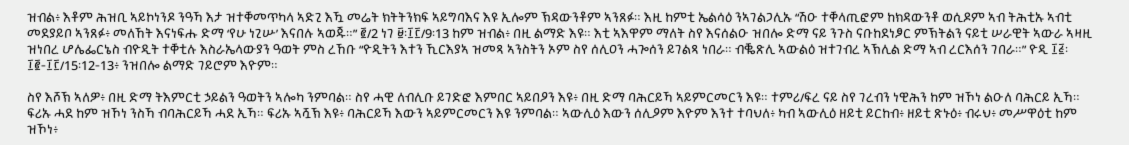ዝብል፥ እቶም ሕዝቢ ኣይኮነንዶ ንዓኻ እታ ዝተቐመጥካላ ኣድጊ እዃ መሬት ክትትንክፍ ኣይግባእና እዩ ኢሎም ኽዳውንቶም ኣንጸፉ። እዚ ከምቲ ኤልሳዕ ንኣገልጋሊኡ “ሽዑ ተቐላጢፎም ከክዳውንቶ ወሲዶም ኣብ ትሕቲኡ ኣብቲ መደያይቦ ኣንጸፉ፥ መለኸት እናነፍሑ ድማ ‘የሁ ነጊሡ’ እናበሉ ኣወጁ።” ፪/2 ነገ ፱፡፲፫/9፡13 ከም ዝብል፥ በዚ ልማድ እዩ። እቲ ኣእዋም ማለት ስየ እናሰልዑ ዝበሎ ድማ ናይ ንጉስ ናቡከደነፆር ምኽትልን ናይቲ ሠራዊት ኣውራ ኣዛዚ ዝነበረ ሆሌፌርኔስ ብዮዲት ተቐቲሉ እስራኤላውያን ዓወት ምስ ረኸቡ “ዮዲትን እተን ኺርእያኣ ዝመጻ ኣንስትን ኦም ስየ ሰሊዐን ሓጐሰን ይገልጻ ነበራ። ብቘጽሊ ኣውልዕ ዝተገብረ ኣኽሊል ድማ ኣብ ረርእሰን ገበራ።” ዮዲ ፲፭፡፲፪-፲፫/15፡12-13፥ ንዝበሎ ልማድ ገይሮም እዮም።

ስየ እሾኽ ኣለዎ፥ በዚ ድማ ትእምርቲ ኃይልን ዓወትን ኣሎካ ንምባል። ስየ ሓዊ ለብሊቡ ይገድፎ እምበር ኣይበዖን እዩ፥ በዚ ድማ ባሕርይኻ ኣይምርመርን እዩ። ተምሪ/ፍረ ናይ ስየ ገረብን ነዊሕን ከም ዝኾነ ልዑለ ባሕርይ ኢኻ። ፍሪኡ ሓደ ከም ዝኾነ ንስኻ ብባሕርይኻ ሓደ ኢኻ። ፍሪኡ ኣሿኽ እዩ፥ ባሕርይኻ እውን ኣይምርመርን እዩ ንምባል። ኣውሊዕ እውን ሰሊዖም እዮም እንተ ተባህለ፥ ካብ ኣውሊዕ ዘይቲ ይርከብ፥ ዘይቲ ጽኑዕ፥ ብሩህ፥ መሥዋዕቲ ከም ዝኾነ፥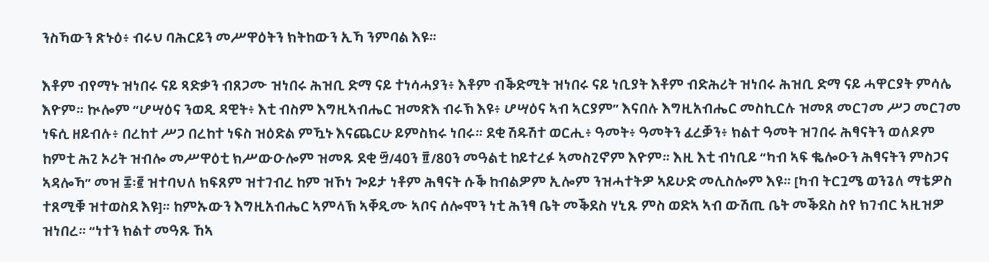ንስኻውን ጽኑዕ፥ ብሩህ ባሕርይን መሥዋዕትን ክትከውን ኢኻ ንምባል እዩ።

እቶም ብየማኑ ዝነበሩ ናይ ጻድቃን ብጸጋሙ ዝነበሩ ሕዝቢ ድማ ናይ ተነሳሓያን፥ እቶም ብቕድሚት ዝነበሩ ናይ ነቢያት እቶም ብድሕሪት ዝነበሩ ሕዝቢ ድማ ናይ ሓዋርያት ምሳሌ እዮም። ኲሎም “ሆሣዕና ንወዲ ዳዊት፥ እቲ ብስም እግዚኣብሔር ዝመጽእ ብሩኽ እዩ፥ ሆሣዕና ኣብ ኣርያም” እናበሉ እግዚአብሔር መስኪርሉ ዝመጸ መርገመ ሥጋ መርገመ ነፍሲ ዘይብሉ፥ በረከተ ሥጋ በረከተ ነፍስ ዝዕድል ምዃኑ እናጨርሁ ይምስክሩ ነበሩ። ደቂ ሽዱሽተ ወርሒ፥ ዓመት፥ ዓመትን ፈረቓን፥ ክልተ ዓመት ዝገበሩ ሕፃናትን ወለዶም ከምቲ ሕጊ ኦሪት ዝብሎ መሥዋዕቲ ክሥውዑሎም ዝመጹ ደቂ ፵/40ን ፹/80ን መዓልቲ ከይተረፉ ኣመስጊኖም እዮም። እዚ እቲ ብነቢይ “ካብ ኣፍ ቈሎዑን ሕፃናትን ምስጋና ኣዳሎኻ” መዝ ፰፡፪ ዝተባህለ ክፍጸም ዝተገብረ ከም ዝኾነ ጐይታ ነቶም ሕፃናት ሱቕ ከብልዎም ኢሎም ንዝሓተትዎ ኣይሁድ መሊስሎም እዩ። [ካብ ትርጓሜ ወንጌለ ማቴዎስ ተጸሚቑ ዝተወስደ እዩ]። ከምኡውን እግዚአብሔር ኣምላኽ ኣቐዲሙ ኣቦና ሰሎሞን ነቲ ሕንፃ ቤት መቕደስ ሃኒጹ ምስ ወድኣ ኣብ ውሽጢ ቤት መቕደስ ስየ ክገብር ኣዚዝዎ ዝነበረ። “ነተን ክልተ መዓጹ ኸኣ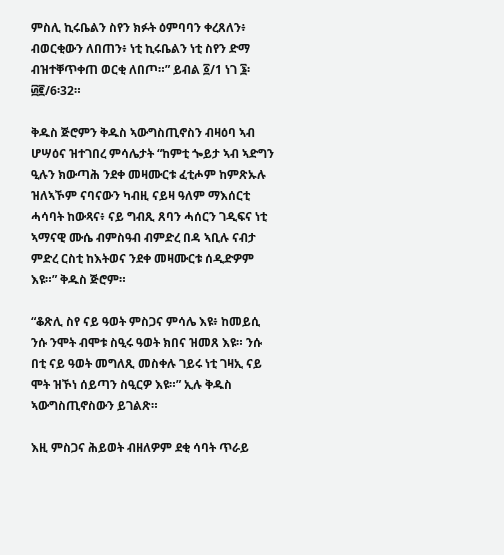ምስሊ ኪሩቤልን ስየን ክፉት ዕምባባን ቀረጸለን፥ ብወርቂውን ለበጠን፥ ነቲ ኪሩቤልን ነቲ ስየን ድማ ብዝተቐጥቀጠ ወርቂ ለበጦ።” ይብል ፩/1 ነገ ፮፡፴፪/6፡32።

ቅዱስ ጅሮምን ቅዱስ ኣውግስጢኖስን ብዛዕባ ኣብ ሆሣዕና ዝተገበረ ምሳሌታት “ከምቲ ጐይታ ኣብ ኣድግን ዒሉን ክውጣሕ ንደቀ መዛሙርቱ ፈቲሖም ከምጽኡሉ ዝለኣኾም ናባናውን ካብዚ ናይዛ ዓለም ማእሰርቲ ሓሳባት ከውጻና፥ ናይ ግብጺ ጸባን ሓሰርን ገዲፍና ነቲ ኣማናዊ ሙሴ ብምስዓብ ብምድረ በዳ ኣቢሉ ናብታ ምድረ ርስቲ ከእትወና ንደቀ መዛሙርቱ ሰዲድዎም እዩ።” ቅዱስ ጅሮም።

“ቆጽሊ ስየ ናይ ዓወት ምስጋና ምሳሌ እዩ፥ ከመይሲ ንሱ ንሞት ብሞቱ ስዒሩ ዓወት ክበና ዝመጸ እዩ። ንሱ በቲ ናይ ዓወት መግለጺ መስቀሉ ገይሩ ነቲ ገዛኢ ናይ ሞት ዝኾነ ሰይጣን ስዒርዎ እዩ።” ኢሉ ቅዱስ ኣውግስጢኖስውን ይገልጽ።

እዚ ምስጋና ሕይወት ብዘለዎም ደቂ ሳባት ጥራይ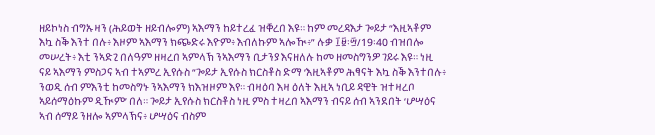ዘይኮነስ ብግኡዛን (ሕይወት ዘይብሎም) ኣእማን ከይተረፈ ዝቐረበ እዩ። ከም መረዳእታ ጐይታ “እዚኣቶም እኳ ስቕ እንተ በሉ፥ እዞም ኣእማን ክጭድሩ እዮም፥ እብለኩም ኣሎዂ፥” ሉቃ ፲፱፡፵/19፡40 ብዝበሎ መሠረት፥ እቲ ንኣድጊ በለዓም ዘዛረበ ኣምላኽ ንኣእማን ቢታንያ እናዘለሉ ከመ ዘመስግንዎ ገይሩ እዩ። ነዚ ናይ ኣእማን ምስጋና ኣብ ተኣምረ ኢየሱስ “ጐይታ ኢየሱስ ክርስቶስ ድማ ‘እዚኣቶም ሕፃናት እኳ ስቕ እንተበሉ፥ ንወዲ ሰብ ምእንቲ ከመስግኑ ንኣእማን ክእዝዞም እየ። ብዛዕባ እዛ ዕለት እዚኣ ነቢይ ዳዊት ዝተዛረቦ ኣይሰማዕኩም ዲዂም’ በለ። ጐይታ ኢየሱስ ክርስቶስ ነዚ ምስ ተዛረበ ኣእማን ብናይ ሰብ ኣንደበት ‘ሆሣዕና ኣብ ሰማይ ንዘሎ ኣምላኽና፥ ሆሣዕና ብስም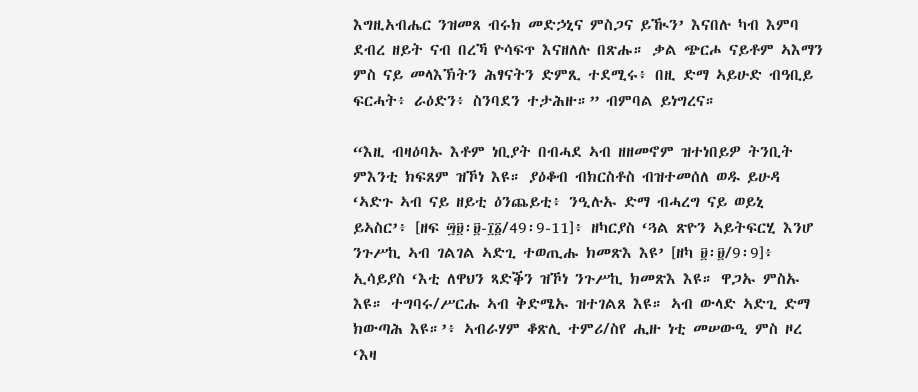እግዚአብሔር ንዝመጸ ብሩክ መድኃኒና ምስጋና ይዂን’ እናበሉ ካብ እምባ ደብረ ዘይት ናብ በረኻ ዮሳፍጥ እናዘለሉ በጽሑ። ቃል ጭርሖ ናይቶም ኣእማን ምስ ናይ መላእኽትን ሕፃናትን ድምጺ ተደሚሩ፥ በዚ ድማ ኣይሁድ ብዓቢይ ፍርሓት፥ ራዕድን፥ ስንባደን ተታሕዙ።” ብምባል ይነግረና።

“እዚ ብዛዕባኡ እቶም ነቢያት በብሓደ ኣብ ዘዘመኖም ዝተነበይዎ ትንቢት ምእንቲ ክፍጸም ዝኾነ እዩ። ያዕቆብ ብክርስቶስ ብዝተመሰለ ወዱ ይሁዳ ‘ኣድጉ ኣብ ናይ ዘይቲ ዕንጨይቲ፥ ንዒሉኡ ድማ ብሓረግ ናይ ወይኒ ይኣስር’፥ [ዘፍ ፵፱፡፱-፲፩/49፡9-11]፥ ዘካርያስ ‘ጓል ጽዮን ኣይትፍርሂ እንሆ ንጉሥኪ ኣብ ገልገል ኣድጊ ተወጢሑ ክመጽእ እዩ’ [ዘካ ፱፡፱/9፡9]፥ ኢሳይያስ ‘እቲ ለዋህን ጻድቕን ዝኾነ ንጉሥኪ ክመጽእ እዩ። ዋጋኡ ምስኡ እዩ። ተግባሩ/ሥርሑ ኣብ ቅድሜኡ ዝተገልጸ እዩ። ኣብ ውላድ ኣድጊ ድማ ክውጣሕ እዩ።’፥ ኣብራሃም ቆጽሊ ተምሪ/ስየ ሒዙ ነቲ መሠውዒ ምስ ዞረ ‘እዛ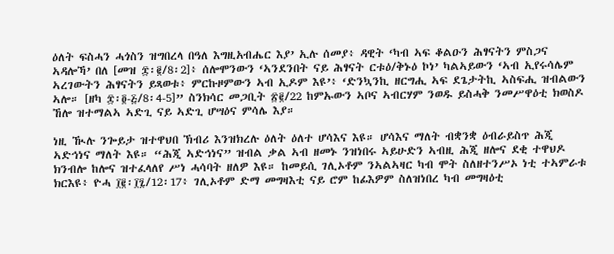ዕለት ፍስሓን ሓጎስን ዝግበረላ በዓለ እግዚአብሔር እያ’ ኢሉ ሰመያ፥ ዳዊት ‘ካብ ኣፍ ቆልዑን ሕፃናትን ምስጋና ኣዳሎኻ’ በለ [መዝ ፰፡፪/8፡2]፥ ሰሎሞንውን ‘ኣንደንበት ናይ ሕፃናት ርቱዕ/ቅኑዕ ኮነ’ ካልኣይውን ‘ኣብ ኢየሩሳሌም ኣረገውትን ሕፃናትን ይጻወቱ፥ ምርኩዞምውን ኣብ ኢዶም እዩ’፥ ‘ድንኳንኪ ዘርግሒ ኣፍ ደጌታትኪ ኣስፍሒ ዝብልውን ኣሎ። [ዘካ ፰፡፬-፭/8፡4-5]” ስንክሳር መጋቢት ፳፪/22 ከምኡውን ኣቦና ኣብርሃም ንወዱ ይስሓቅ ንመሥዋዕቲ ክወስዶ ኸሎ ዝተማልኣ ኣድጊ ናይ ኣድጊ ሆሣዕና ምሳሌ እያ።

ነዚ ዂሉ ንጐይታ ዝተዋህበ ኽብሪ እንዝክረሉ ዕለት ዕለተ ሆሳእና እዩ። ሆሳእና ማለት ብቋንቋ ዕብራይስጥ ሕጂ ኣድኅነና ማለት እዩ። “ሕጂ ኣድኅነና” ዝብል ቃል ኣብ ዘመኑ ንዝነበሩ ኣይሁድን ኣብዚ ሕጂ ዘሎና ደቂ ተዋህዶ ክንብሎ ከሎና ዝተፈላለየ ሥነ ሓሳባት ዘለዎ እዩ። ከመይሲ ገሊኦቶም ንኣልኣዛር ካብ ሞት ስለዘተንሥኦ ነቲ ተኣምራቱ ክርእዩ፥ ዮሓ ፲፪፡፲፯/12፡17፥ ገሊኦቶም ድማ መግዛእቲ ናይ ሮም ከፊእዎም ስለዝነበረ ካብ መግዛዕቲ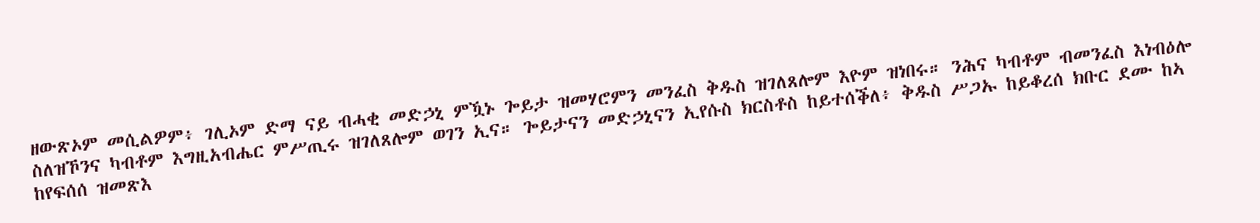ዘውጽኦም መሲልዎም፥ ገሊኦም ድማ ናይ ብሓቂ መድኃኒ ምዃኑ ጐይታ ዝመሃሮምን መንፈስ ቅዱስ ዝገለጸሎም እዮም ዝነበሩ። ንሕና ካብቶም ብመንፈስ እነብዕሎ ስለዝኾንና ካብቶም እግዚአብሔር ምሥጢሩ ዝገለጸሎም ወገን ኢና። ጐይታናን መድኃኒናን ኢየሱስ ክርስቶስ ከይተሰቕለ፥ ቅዱስ ሥጋኡ ከይቆረሰ ክቡር ደሙ ከኣ ከየፍሰሰ ዝመጽእ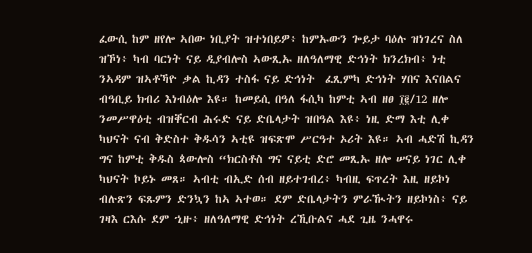ፈውሲ ከም ዘየሎ ኣበው ነቢያት ዝተነበይዎ፥ ከምኡውን ጐይታ ባዕሉ ዝነገረና ስለ ዝኾነ፥ ካብ ባርነት ናይ ዲያብሎስ ኣውጺኡ ዘለዓለማዊ ድኅነት ክንረክብ፥ ነቲ ንኣዳም ዝኣቶኻዮ ቃል ኪዳን ተስፋ ናይ ድኅነት  ፈጺምካ ድኅነት ሃበና እናበልና ብዓቢይ ክብሪ እነብዕሎ እዩ። ከመይሲ በዓለ ፋሲካ ከምቲ ኣብ ዘፀ ፲፪/12 ዘሎ ንመሥዋዕቲ ብዝቐርብ ሕሩድ ናይ ድቤላታት ዝበዓል እዩ፥ ነዚ ድማ እቲ ሊቀ ካህናት ናብ ቅድስተ ቅዱሳን ኣቲዩ ዝፍጽሞ ሥርዓተ ኦሪት እዩ። ኣብ ሓድሽ ኪዳን ግና ከምቲ ቅዱስ ጳውሎስ “ክርስቶስ ግና ናይቲ ድሮ መጺኡ ዘሎ ሠናይ ነገር ሊቀ ካህናት ኮይኑ መጸ። ኣብቲ ብኢድ ሰብ ዘይተገብረ፥ ካብዚ ፍጥረት እዚ ዘይኮነ ብሉጽን ፍጹምን ድንኳን ከኣ ኣተወ። ደም ድቤላታትን ምራዂትን ዘይኮነስ፥ ናይ ገዛእ ርእሱ ደም ኂዙ፥ ዘለዓለማዊ ድኅነት ረኺቡልና ሓደ ጊዜ ንሓዋሩ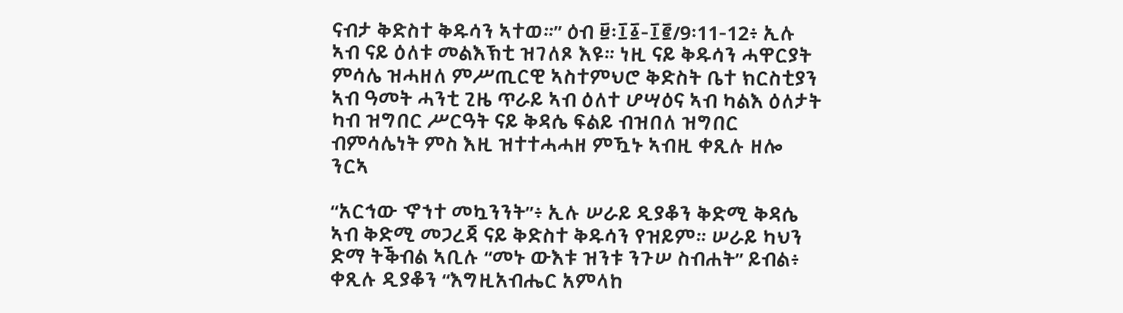ናብታ ቅድስተ ቅዱሳን ኣተወ።” ዕብ ፱፡፲፩-፲፪/9፡11-12፥ ኢሉ ኣብ ናይ ዕለቱ መልእኽቲ ዝገለጾ እዩ። ነዚ ናይ ቅዱሳን ሓዋርያት ምሳሌ ዝሓዘለ ምሥጢርዊ ኣስተምህሮ ቅድስት ቤተ ክርስቲያን ኣብ ዓመት ሓንቲ ጊዜ ጥራይ ኣብ ዕለተ ሆሣዕና ኣብ ካልእ ዕለታት ካብ ዝግበር ሥርዓት ናይ ቅዳሴ ፍልይ ብዝበለ ዝግበር ብምሳሌነት ምስ እዚ ዝተተሓሓዘ ምዃኑ ኣብዚ ቀጺሉ ዘሎ ንርኣ

“አርኅው ኆኀተ መኳንንት”፥ ኢሉ ሠራይ ዲያቆን ቅድሚ ቅዳሴ ኣብ ቅድሚ መጋረጃ ናይ ቅድስተ ቅዱሳን የዝይም። ሠራይ ካህን ድማ ትቕብል ኣቢሉ “መኑ ውእቱ ዝንቱ ንጉሠ ስብሐት” ይብል፥ ቀጺሉ ዲያቆን “እግዚአብሔር አምላከ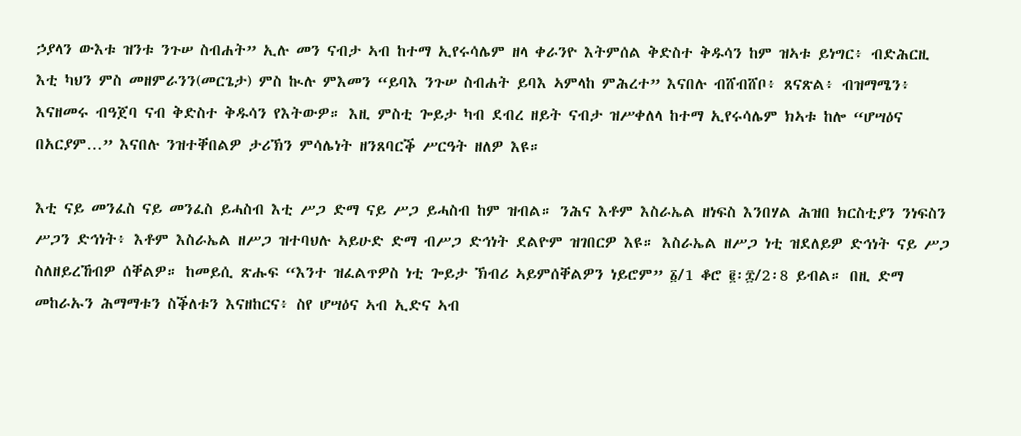ኃያላን ውእቱ ዝንቱ ንጉሠ ስብሐት” ኢሉ መን ናብታ ኣብ ከተማ ኢየሩሳሌም ዘላ ቀራንዮ እትምሰል ቅድስተ ቅዱሳን ከም ዝኣቱ ይነግር፥ ብድሕርዚ እቲ ካህን ምስ መዘምራንን(መርጌታ) ምስ ኲሉ ምእመን “ይባእ ንጉሠ ስብሐት ይባእ ኣምላከ ምሕረተ” እናበሉ ብሸብሸቦ፥ ጸናጽል፥ ብዝማሜን፥ እናዘመሩ ብዓጀባ ናብ ቅድስተ ቅዱሳን የእትውዎ። እዚ ምስቲ ጐይታ ካብ ደብረ ዘይት ናብታ ዝሥቀለላ ከተማ ኢየሩሳሌም ክኣቱ ከሎ “ሆሣዕና በአርያም…” እናበሉ ንዝተቐበልዎ ታሪኽን ምሳሌነት ዘንጸባርቕ ሥርዓት ዘለዎ እዩ።

እቲ ናይ መንፈስ ናይ መንፈስ ይሓስብ እቲ ሥጋ ድማ ናይ ሥጋ ይሓስብ ከም ዝብል። ንሕና እቶም እስራኤል ዘነፍስ እንበሃል ሕዝበ ክርስቲያን ንነፍስን ሥጋን ድኅነት፥ እቶም እስራኤል ዘሥጋ ዝተባህሉ ኣይሁድ ድማ ብሥጋ ድኅነት ደልዮም ዝገበርዎ እዩ። እስራኤል ዘሥጋ ነቲ ዝደለይዎ ድኅነት ናይ ሥጋ ስለዘይረኸብዎ ሰቐልዎ። ከመይሲ ጽሑፍ “እንተ ዝፈልጥዎስ ነቲ ጐይታ ኽብሪ ኣይምሰቐልዎን ነይሮም” ፩/1 ቆሮ ፪፡፰/2፡8 ይብል። በዚ ድማ መከራኡን ሕማማቱን ስቕለቱን እናዘከርና፥ ስየ ሆሣዕና ኣብ ኢድና ኣብ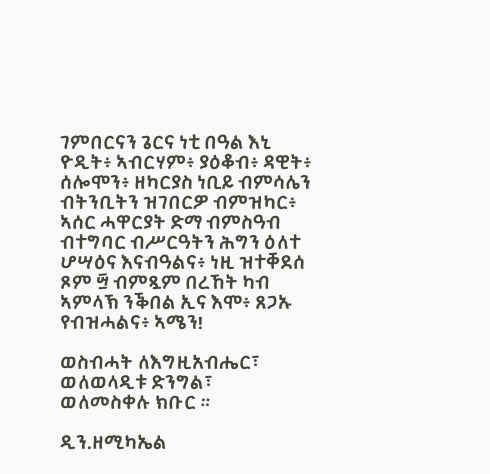ገምበርናን ጌርና ነቲ በዓል እኒ ዮዲት፥ ኣብርሃም፥ ያዕቆብ፥ ዳዊት፥ ሰሎሞን፥ ዘካርያስ ነቢይ ብምሳሌን ብትንቢትን ዝገበርዎ ብምዝካር፥ ኣሰር ሓዋርያት ድማ ብምስዓብ ብተግባር ብሥርዓትን ሕግን ዕለተ ሆሣዕና እናብዓልና፥ ነዚ ዝተቐደሰ ጾም ፵ ብምጿም በረኸት ካብ ኣምላኽ ንቕበል ኢና እሞ፥ ጸጋኡ የብዝሓልና፥ ኣሜን!

ወስብሓት ለእግዚአብሔር፣
ወለወላዲቱ ድንግል፣
ወለመስቀሉ ክቡር ።

ዲን.ዘሚካኤል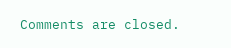Comments are closed.